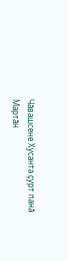Чăвашсене Хусанта çурт панă
Мартăн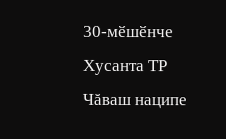30-мӗшӗнче Хусанта ТР Чăваш наципе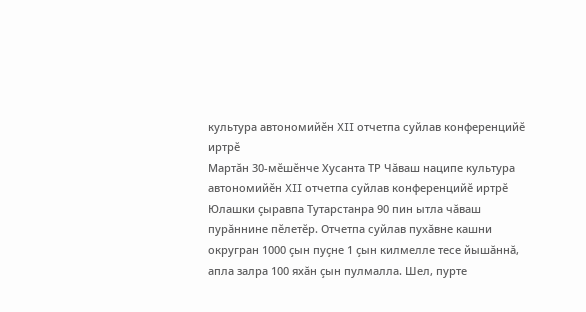культура автономийӗн XII отчетпа суйлав конференцийӗ иртрӗ
Мартăн 30-мӗшӗнче Хусанта ТР Чăваш наципе культура автономийӗн XII отчетпа суйлав конференцийӗ иртрӗ
Юлашки çыравпа Тутарстанра 90 пин ытла чăваш пурăннине пӗлетӗр. Отчетпа суйлав пухăвне кашни округран 1000 çын пуçне 1 çын килмелле тесе йышăннă, апла залра 100 яхăн çын пулмалла. Шел, пурте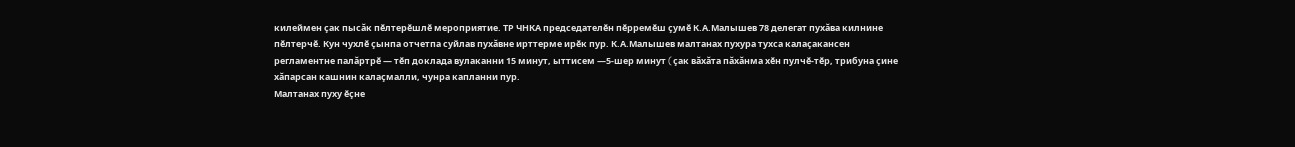килеймен çак пысăк пӗлтерӗшлӗ мероприятие. ТР ЧНКА председателӗн пӗрремӗш çумӗ К.А.Малышев 78 делегат пухăва килнине пӗлтерчӗ. Кун чухлӗ çынпа отчетпа суйлав пухăвне ирттерме ирӗк пур. К.А.Малышев малтанах пухура тухса калаçакансен регламентне палăртрӗ — тӗп доклада вулаканни 15 минут, ыттисем —5-шер минут (çак вăхăта пăхăнма хӗн пулчӗ-тӗр, трибуна çине хăпарсан кашнин калаçмалли, чунра капланни пур.
Малтанах пуху ӗçне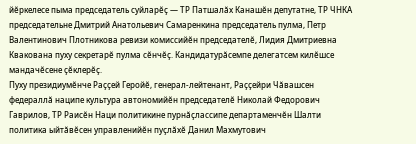йӗркелесе пыма председатель суйларӗç — ТР Патшалăх Канашӗн депутатне, ТР ЧНКА председательне Дмитрий Анатольевич Самаренкина председатель пулма, Петр Валентинович Плотникова ревизи комиссийӗн председателӗ, Лидия Дмитриевна Квакована пуху секретарӗ пулма сӗнчӗç. Кандидатурăсемпе делегатсем килӗшсе мандачӗсене çӗклерӗç.
Пуху президиумӗнче Раççей Геройӗ, генерал-лейтенант, Раççейри Чăвашсен федераллă наципе культура автономийӗн председателӗ Николай Федорович Гаврилов, ТР Раисӗн Наци политикине пурнăçлассипе департаменчӗн Шалти политика ыйтăвӗсен управленийӗн пуçлăхӗ Данил Махмутович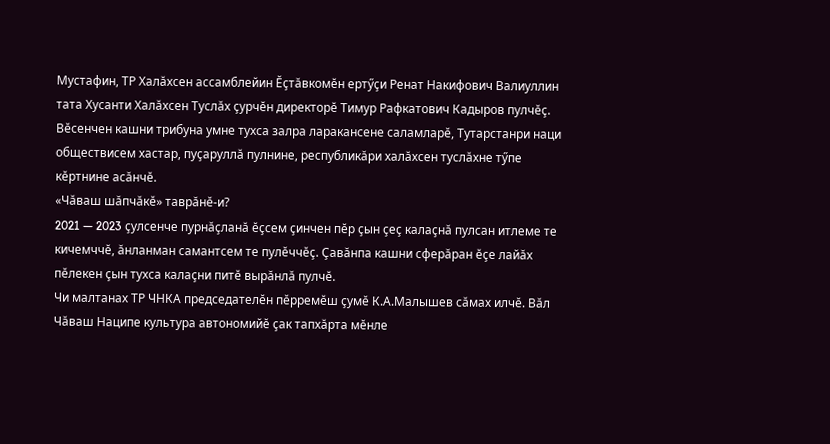Мустафин, ТР Халăхсен ассамблейин Ӗçтăвкомӗн ертӳçи Ренат Накифович Валиуллин тата Хусанти Халăхсен Туслăх çурчӗн директорӗ Тимур Рафкатович Кадыров пулчӗç. Вӗсенчен кашни трибуна умне тухса залра ларакансене саламларӗ, Тутарстанри наци обществисем хастар, пуçаруллă пулнине, республикăри халăхсен туслăхне тӳпе кӗртнине асăнчӗ.
«Чăваш шăпчăкӗ» таврăнӗ-и?
2021 — 2023 çулсенче пурнăçланă ӗçсем çинчен пӗр çын çеç калаçнă пулсан итлеме те кичемччӗ, ăнланман самантсем те пулӗччӗç. Çавăнпа кашни сферăран ӗçе лайăх пӗлекен çын тухса калаçни питӗ вырăнлă пулчӗ.
Чи малтанах ТР ЧНКА председателӗн пӗрремӗш çумӗ К.А.Малышев сăмах илчӗ. Вăл Чăваш Наципе культура автономийӗ çак тапхăрта мӗнле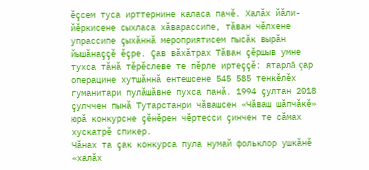ӗçсем туса ирттернине каласа пачӗ. Халăх йăли-йӗркисене сыхласа хăварассипе, тăван чӗлхене упрассипе çыхăннă мероприятисем пысăк вырăн йышăнаççӗ ӗçре. Çав вăхăтрах Тăван çӗршыв умне тухса тăнă тӗрӗслеве те пӗрле иртеççӗ: ятарлă çар операцине хутшăннă ентешсене 545 585 тенкӗлӗх гуманитари пулăшăвне пухса панă. 1994 çултан 2018 çулччен пынă Тутарстанри чăвашсен «Чăваш шăпчăкӗ» юрă конкурсне çӗнӗрен чӗртесси çинчен те сăмах хускатрӗ спикер.
Чăнах та çак конкурса пула нумай фольклор ушкăнӗ «халăх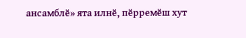ансамблӗ» ята илнӗ, пӗрремӗш хут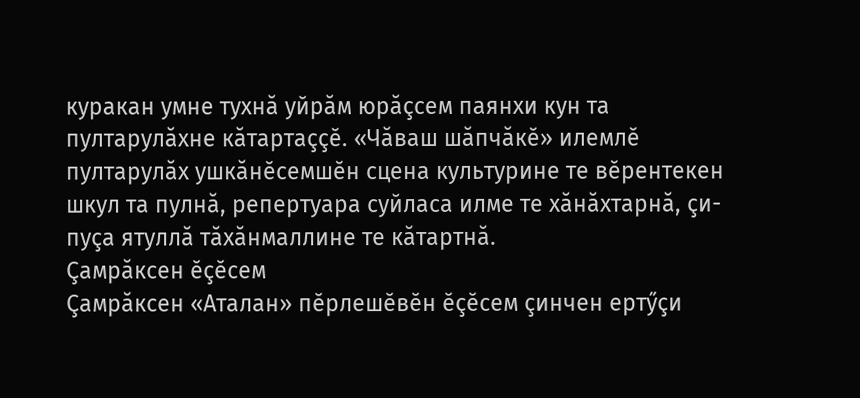куракан умне тухнă уйрăм юрăçсем паянхи кун та пултарулăхне кăтартаççӗ. «Чăваш шăпчăкӗ» илемлӗ пултарулăх ушкăнӗсемшӗн сцена культурине те вӗрентекен шкул та пулнă, репертуара суйласа илме те хăнăхтарнă, çи-пуçа ятуллă тăхăнмаллине те кăтартнă.
Çамрăксен ӗçӗсем
Çамрăксен «Аталан» пӗрлешӗвӗн ӗçӗсем çинчен ертӳçи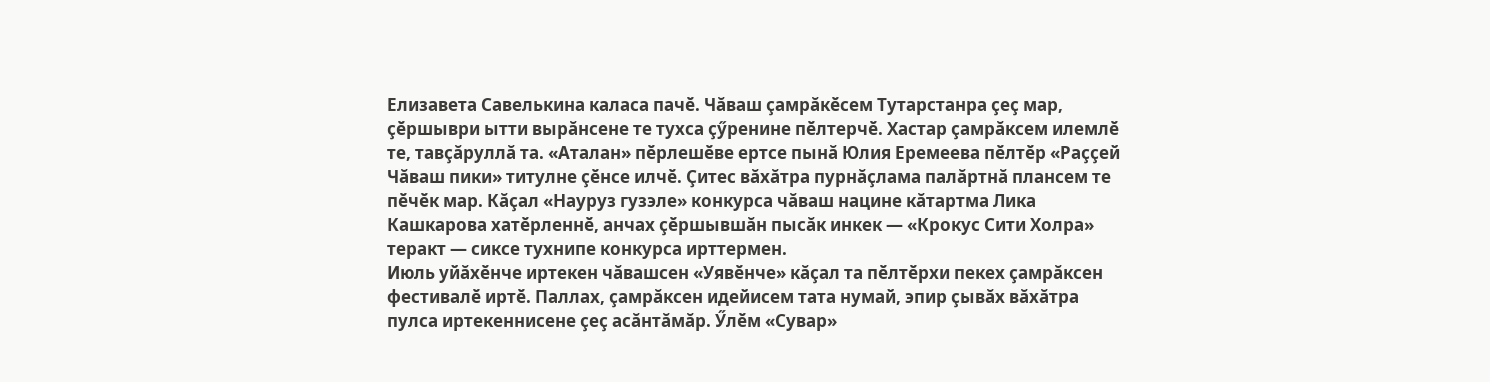Елизавета Савелькина каласа пачӗ. Чăваш çамрăкӗсем Тутарстанра çеç мар, çӗршыври ытти вырăнсене те тухса çӳренине пӗлтерчӗ. Хастар çамрăксем илемлӗ те, тавçăруллă та. «Аталан» пӗрлешӗве ертсе пынă Юлия Еремеева пӗлтӗр «Раççей Чăваш пики» титулне çӗнсе илчӗ. Çитес вăхăтра пурнăçлама палăртнă плансем те пӗчӗк мар. Кăçал «Науруз гузэле» конкурса чăваш нацине кăтартма Лика Кашкарова хатӗрленнӗ, анчах çӗршывшăн пысăк инкек — «Крокус Сити Холра» теракт — сиксе тухнипе конкурса ирттермен.
Июль уйăхӗнче иртекен чăвашсен «Уявӗнче» кăçал та пӗлтӗрхи пекех çамрăксен фестивалӗ иртӗ. Паллах, çамрăксен идейисем тата нумай, эпир çывăх вăхăтра пулса иртекеннисене çеç асăнтăмăр. Ӳлӗм «Сувар»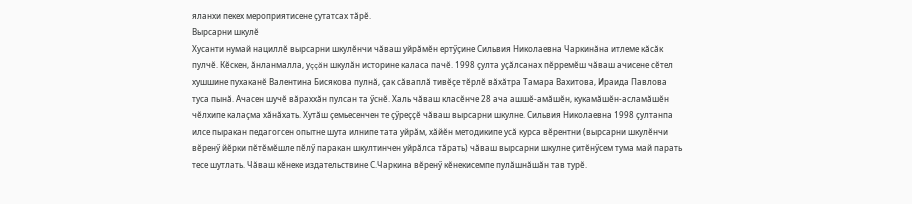яланхи пекех мероприятисене çутатсах тăрӗ.
Вырсарни шкулӗ
Хусанти нумай нациллӗ вырсарни шкулӗнчи чăваш уйрăмӗн ертӳçине Сильвия Николаевна Чаркинăна итлеме кăсăк пулчӗ. Кӗскен, ăнланмалла, уççăн шкулăн историне каласа пачӗ. 1998 çулта уçăлсанах пӗрремӗш чăваш ачисене сӗтел хушшине пухаканӗ Валентина Бисякова пулнă, çак сăваплă тивӗçе тӗрлӗ вăхăтра Тамара Вахитова, Ираида Павлова туса пынă. Ачасен шучӗ вăраххăн пулсан та ӳснӗ. Халь чăваш класӗнче 28 ача ашшӗ-амăшӗн, кукамăшӗн-асламăшӗн чӗлхипе калаçма хăнăхать. Хутăш çемьесенчен те çӳреççӗ чăваш вырсарни шкулне. Сильвия Николаевна 1998 çултанпа илсе пыракан педагогсен опытне шута илнипе тата уйрăм, хăйӗн методикипе усă курса вӗрентни (вырсарни шкулӗнчи вӗренӳ йӗрки пӗтӗмӗшле пӗлӳ паракан шкултинчен уйрăлса тăрать) чăваш вырсарни шкулне çитӗнӳсем тума май парать тесе шутлать. Чăваш кӗнеке издательствине С.Чаркина вӗренӳ кӗнекисемпе пулăшнăшăн тав турӗ.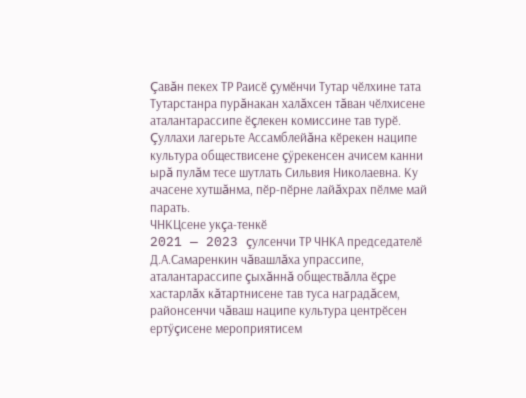Çавăн пекех ТР Раисӗ çумӗнчи Тутар чӗлхине тата Тутарстанра пурăнакан халăхсен тăван чӗлхисене аталантарассипе ӗçлекен комиссине тав турӗ. Çуллахи лагерьте Ассамблейăна кӗрекен наципе культура обществисене çӳрекенсен ачисем канни ырă пулăм тесе шутлать Сильвия Николаевна. Ку ачасене хутшăнма, пӗр-пӗрне лайăхрах пӗлме май парать.
ЧНКЦсене укçа-тенкӗ
2021 — 2023 çулсенчи ТР ЧНКА председателӗ Д.А.Самаренкин чăвашлăха упрассипе, аталантарассипе çыхăннă обществăлла ӗçре хастарлăх кăтартнисене тав туса наградăсем, районсенчи чăваш наципе культура центрӗсен ертӳçисене мероприятисем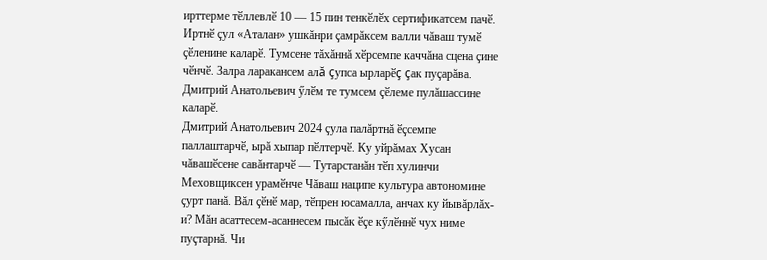ирттерме тӗллевлӗ 10 — 15 пин тенкӗлӗх сертификатсем пачӗ. Иртнӗ çул «Аталан» ушкăнри çамрăксем валли чăваш тумӗ çӗленине каларӗ. Тумсене тăхăннă хӗрсемпе каччăна сцена çине чӗнчӗ. Залра ларакансем алă çупса ырларӗç çак пуçарăва. Дмитрий Анатольевич ӳлӗм те тумсем çӗлеме пулăшассине каларӗ.
Дмитрий Анатольевич 2024 çула палăртнă ӗçсемпе паллаштарчӗ, ырă хыпар пӗлтерчӗ. Ку уйрăмах Хусан чăвашӗсене савăнтарчӗ — Тутарстанăн тӗп хулинчи Меховщиксен урамӗнче Чăваш наципе культура автономине çурт панă. Вăл çӗнӗ мар, тӗпрен юсамалла, анчах ку йывăрлăх-и? Мăн асаттесем-асаннесем пысăк ӗçе кӳлӗннӗ чух ниме пуçтарнă. Чи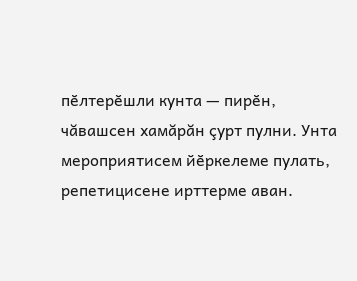пӗлтерӗшли кунта — пирӗн, чăвашсен хамăрăн çурт пулни. Унта мероприятисем йӗркелеме пулать, репетицисене ирттерме аван.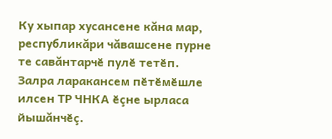Ку хыпар хусансене кăна мар, республикăри чăвашсене пурне те савăнтарчӗ пулӗ тетӗп.
Залра ларакансем пӗтӗмӗшле илсен ТР ЧНКА ӗçне ырласа йышăнчӗç.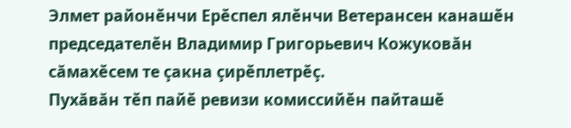Элмет районӗнчи Ерӗспел ялӗнчи Ветерансен канашӗн председателӗн Владимир Григорьевич Кожуковăн сăмахӗсем те çакна çирӗплетрӗç.
Пухăвăн тӗп пайӗ ревизи комиссийӗн пайташӗ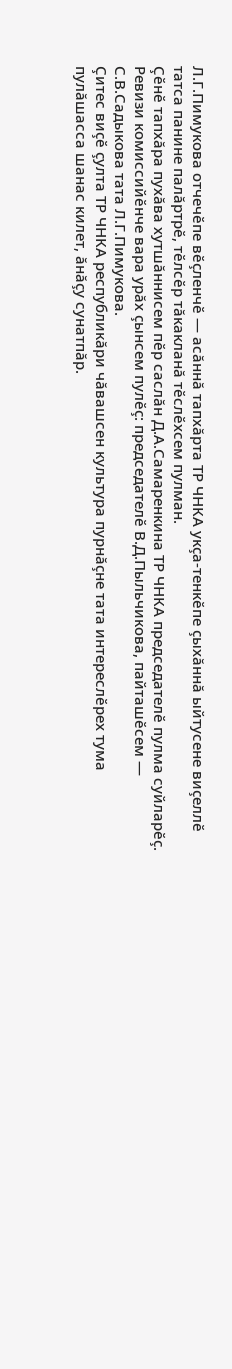Л.Г.Пимукова отчечӗпе вӗçленчӗ — асăннă тапхăрта ТР ЧНКА укçа-тенкӗпе çыхăннă ыйтусене виçеллӗ татса панине палăртрӗ, тӗлсӗр тăкакланă тӗслӗхсем пулман.
Çӗнӗ тапхăра пухăва хутшăннисем пӗр саслăн Д.А.Самаренкина ТР ЧНКА председателӗ пулма суйларӗç. Ревизи комиссийӗнче вара урăх çынсем пулӗç: председателӗ В.Д.Пыльчикова, пайташӗсем — С.В.Садыкова тата Л.Г.Пимукова.
Çитес виçӗ çулта ТР ЧНКА республикăри чăвашсен культура пурнăçне тата интереслӗрех тума пулăшасса шанас килет, ăнăçу сунатпăр.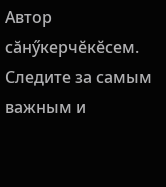Автор сăнӳкерчӗкӗсем.
Следите за самым важным и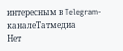интересным в Telegram-каналеТатмедиа
Нет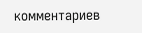комментариев